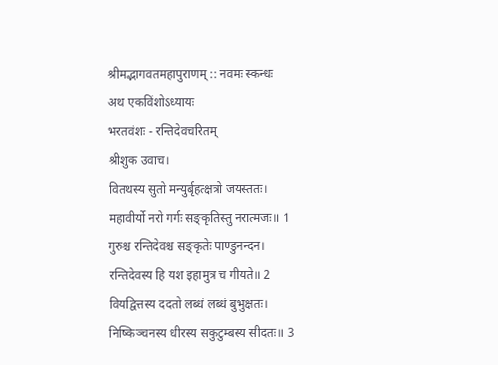श्रीमद्भागवतमहापुराणम् :: नवमः स्कन्धः
अथ एकविंशोऽध्यायः
भरतवंशः - रन्तिदेवचरितम्
श्रीशुक उवाच।
वितथस्य सुतो मन्युर्बृहत्क्षत्रो जयस्ततः।
महावीर्यो नरो गर्गः सङ्कृतिस्तु नरात्मजः॥ 1
गुरुश्च रन्तिदेवश्च सङ्कृतेः पाण्डुनन्दन।
रन्तिदेवस्य हि यश इहामुत्र च गीयते॥ 2
वियद्वित्तस्य ददतो लब्धं लब्धं बुभुक्षतः।
निष्किञ्चनस्य धीरस्य सकुटुम्बस्य सीदतः॥ 3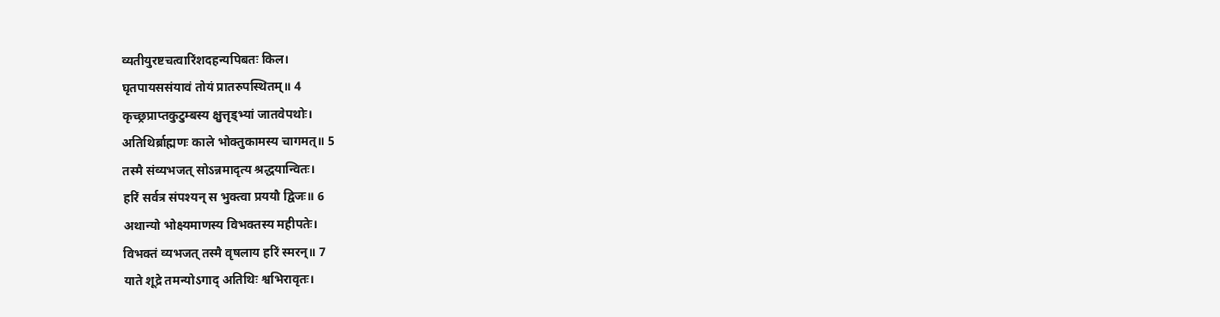व्यतीयुरष्टचत्वारिंशदहन्यपिबतः किल।
घृतपायससंयावं तोयं प्रातरुपस्थितम्॥ 4
कृच्छ्रप्राप्तकुटुम्बस्य क्षुत्तृड्भ्यां जातवेपथोः।
अतिथिर्ब्राह्मणः काले भोक्तुकामस्य चागमत्॥ 5
तस्मै संव्यभजत् सोऽन्नमादृत्य श्रद्धयान्वितः।
हरिं सर्वत्र संपश्यन् स भुक्त्वा प्रययौ द्विजः॥ 6
अथान्यो भोक्ष्यमाणस्य विभक्तस्य महीपतेः।
विभक्तं व्यभजत् तस्मै वृषलाय हरिं स्मरन्॥ 7
याते शूद्रे तमन्योऽगाद् अतिथिः श्वभिरावृतः।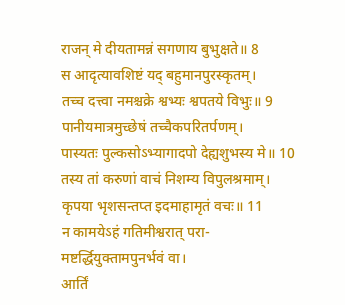राजन् मे दीयतामन्नं सगणाय बुभुक्षते॥ 8
स आदृत्यावशिष्टं यद् बहुमानपुरस्कृतम्।
तच्च दत्त्वा नमश्चक्रे श्वभ्यः श्वपतये विभुः॥ 9
पानीयमात्रमुच्छेषं तच्चैकपरितर्पणम्।
पास्यतः पुल्कसोऽभ्यागादपो देह्यशुभस्य मे॥ 10
तस्य तां करुणां वाचं निशम्य विपुलश्रमाम्।
कृपया भृशसन्तप्त इदमाहामृतं वचः॥ 11
न कामयेऽहं गतिमीश्वरात् परा-
मष्टर्द्धियुक्तामपुनर्भवं वा।
आर्तिं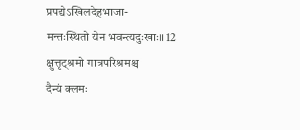प्रपद्येऽखिलदेहभाजा-
मन्तःस्थितो येन भवन्त्यदुःखाः॥ 12
क्षुत्तृट्श्रमो गात्रपरिश्रमश्च
दैन्यं क्लमः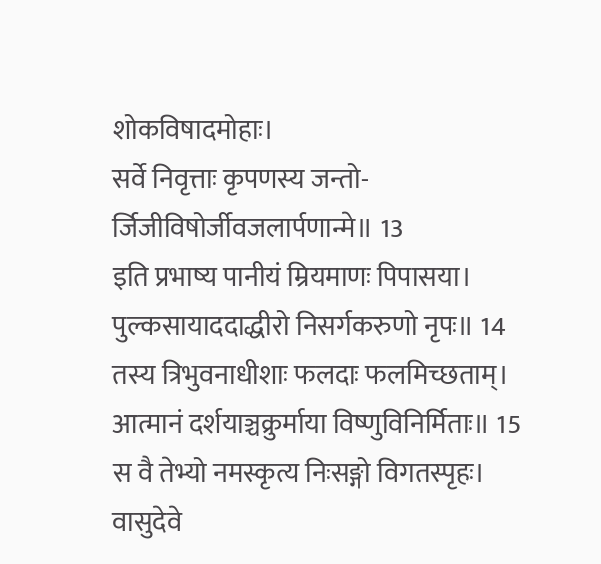शोकविषादमोहाः।
सर्वे निवृत्ताः कृपणस्य जन्तो-
र्जिजीविषोर्जीवजलार्पणान्मे॥ 13
इति प्रभाष्य पानीयं म्रियमाणः पिपासया।
पुल्कसायाददाद्धीरो निसर्गकरुणो नृपः॥ 14
तस्य त्रिभुवनाधीशाः फलदाः फलमिच्छताम्।
आत्मानं दर्शयाञ्चक्रुर्माया विष्णुविनिर्मिताः॥ 15
स वै तेभ्यो नमस्कृत्य निःसङ्गो विगतस्पृहः।
वासुदेवे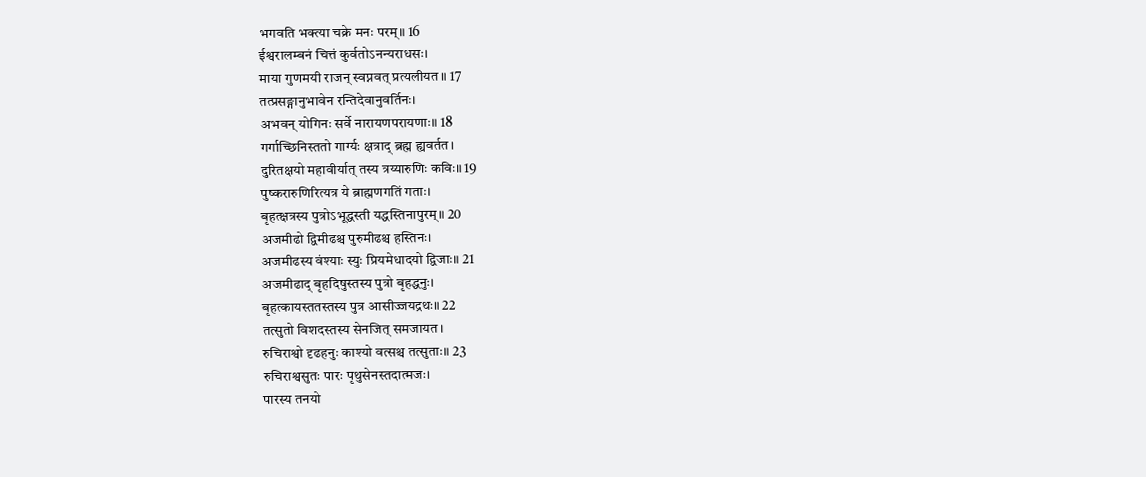भगवति भक्त्या चक्रे मनः परम्॥ 16
ईश्वरालम्बनं चित्तं कुर्वतोऽनन्यराधसः।
माया गुणमयी राजन् स्वप्नवत् प्रत्यलीयत॥ 17
तत्प्रसङ्गानुभावेन रन्तिदेवानुवर्तिनः।
अभवन् योगिनः सर्वे नारायणपरायणाः॥ 18
गर्गाच्छिनिस्ततो गार्ग्यः क्षत्राद् ब्रह्म ह्यवर्तत।
दुरितक्षयो महावीर्यात् तस्य त्रय्यारुणिः कविः॥ 19
पुष्करारुणिरित्यत्र ये ब्राह्मणगतिं गताः।
बृहत्क्षत्रस्य पुत्रोऽभूद्धस्ती यद्धस्तिनापुरम्॥ 20
अजमीढो द्विमीढश्च पुरुमीढश्च हस्तिनः।
अजमीढस्य वंश्याः स्युः प्रियमेधादयो द्विजाः॥ 21
अजमीढाद् बृहदिषुस्तस्य पुत्रो बृहद्धनुः।
बृहत्कायस्ततस्तस्य पुत्र आसीज्जयद्रथः॥ 22
तत्सुतो विशदस्तस्य सेनजित् समजायत।
रुचिराश्वो दृढहनुः काश्यो वत्सश्च तत्सुताः॥ 23
रुचिराश्वसुतः पारः पृथुसेनस्तदात्मजः।
पारस्य तनयो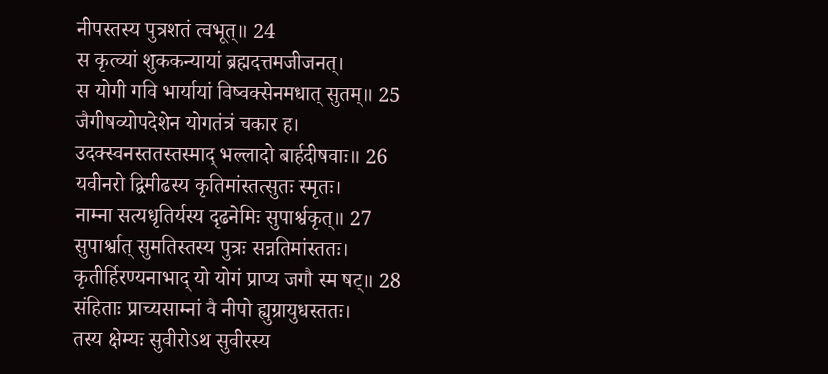नीपस्तस्य पुत्रशतं त्वभूत्॥ 24
स कृत्व्यां शुककन्यायां ब्रह्मदत्तमजीजनत्।
स योगी गवि भार्यायां विष्वक्सेनमधात् सुतम्॥ 25
जैगीषव्योपदेशेन योगतंत्रं चकार ह।
उदक्स्वनस्ततस्तस्माद् भल्लादो बार्हदीषवाः॥ 26
यवीनरो द्विमीढस्य कृतिमांस्तत्सुतः स्मृतः।
नाम्ना सत्यधृतिर्यस्य दृढनेमिः सुपार्श्वकृत्॥ 27
सुपार्श्वात् सुमतिस्तस्य पुत्रः सन्नतिमांस्ततः।
कृतीर्हिरण्यनाभाद् यो योगं प्राप्य जगौ स्म षट्॥ 28
संहिताः प्राच्यसाम्नां वै नीपो ह्युग्रायुधस्ततः।
तस्य क्षेम्यः सुवीरोऽथ सुवीरस्य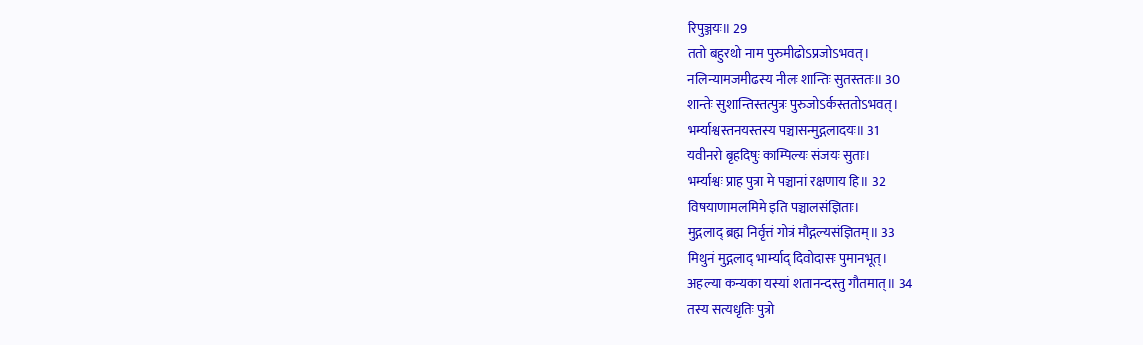रिपुञ्जयः॥ 29
ततो बहुरथो नाम पुरुमीढोऽप्रजोऽभवत्।
नलिन्यामजमीढस्य नीलः शान्तिः सुतस्ततः॥ 30
शान्तेः सुशान्तिस्तत्पुत्रः पुरुजोऽर्कस्ततोऽभवत्।
भर्म्याश्वस्तनयस्तस्य पञ्चासन्मुद्गलादयः॥ 31
यवीनरो बृहदिषुः काम्पिल्यः संजयः सुताः।
भर्म्याश्वः प्राह पुत्रा मे पञ्चानां रक्षणाय हि॥ 32
विषयाणामलमिमे इति पञ्चालसंज्ञिताः।
मुद्गलाद् ब्रह्म निर्वृत्तं गोत्रं मौद्गल्यसंज्ञितम्॥ 33
मिथुनं मुद्गलाद् भार्म्याद् दिवोदासः पुमानभूत्।
अहल्या कन्यका यस्यां शतानन्दस्तु गौतमात्॥ 34
तस्य सत्यधृतिः पुत्रो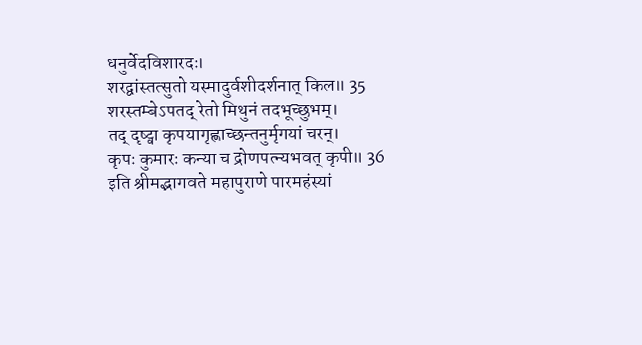धनुर्वेदविशारदः।
शरद्वांस्तत्सुतो यस्मादुर्वशीदर्शनात् किल॥ 35
शरस्तम्बेऽपतद् रेतो मिथुनं तदभूच्छुभम्।
तद् दृष्ट्वा कृपयागृह्णाच्छन्तनुर्मृगयां चरन्।
कृपः कुमारः कन्या च द्रोणपत्न्यभवत् कृपी॥ 36
इति श्रीमद्भागवते महापुराणे पारमहंस्यां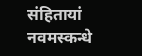संहितायां नवमस्कन्धे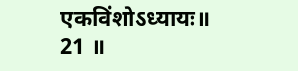एकविंशोऽध्यायः॥ 21 ॥